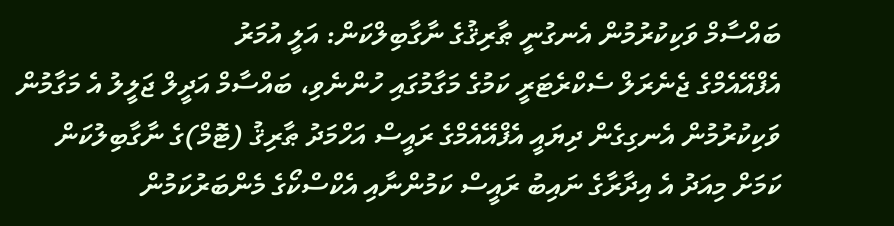ބައްސާމް ވަކިކުރުމުން އެނގުނީ ޠާރިޤުގެ ނާގާބިލްކަން: އަލީ އުމަރު
އެފްއޭއެމްގެ ޖެނެރަލް ސެކްރެޓަރީ ކަމުގެ މަގާމުގައި ހުންނެވި، ބައްސާމް އަދީލް ޖަލީލު އެ މަގާމުން ވަކިކުރުމުން އެނގިގެން ދިޔައީ އެފްއޭއެމްގެ ރައީސް އަހްމަދު ޠާރިޤު (ޓޮމް)ގެ ނާގާބިލުކަން ކަމަށް މިއަދު އެ އިދާރާގެ ނައިބު ރައީސް ކަމުންނާއި އެކްސްކޯގެ މެންބަރުކަމުން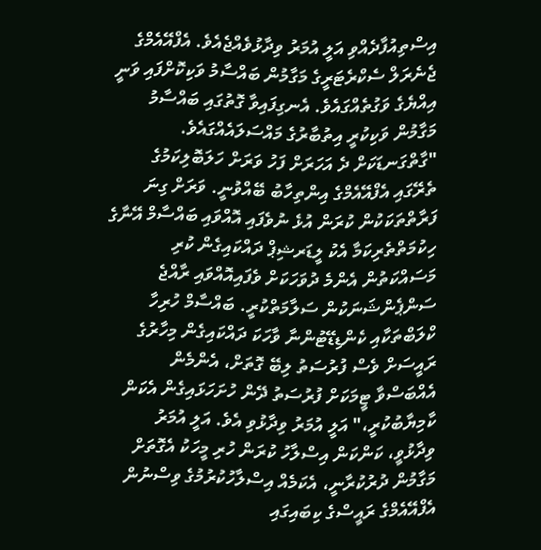އިސްތިއުފާދެއްވި އަލީ އުމަރު ވިދާޅުވެއްޖެއެވެ. އެފްއޭއެމްގެ ޖެނެރަލް ސެކްރެޓަރީގެ މަގާމުން ބައްސާމު ވަކިކޮށްފައި ވަނީ އިއްޔެގެ ވަގުތެއްގައެވެ. އެނގިފައިވާ ގޮތުގައި ބައްސާމު މަގާމުން ވަކިކުރީ އިތުބާރުގެ މައްސަލައެއްގައެވެ. "ގާތްގަނޑަކަށް ދެ އަހަރަށް ފަހު ވަރަށް ހަލަބޮލިކަމުގެ ތެރޭގައި އެފްއޭއެމްގެ އިންތިހާބު ބޭއްވުނީ. ވަރަށް ގިނަ ފަރާތްތަކަކުން ކުރަން އުޅެ ނުވެފައި އޮއްވައި ބައްސާމް އޭނާގެ ހިކުމަތްތެރިކަމާ އެކު ލީޑަރޝިޕް ދައްކައިގެން ކުރި މަސައްކަތުން އެންމެ ދުވަހަކަށް ވެފައިއޮއްވައި ރާއްޖެ ސަންޕެންޝަނަކުން ސަލާމަތްކުރީ. ބައްސާމް ހުރިހާ ކްލަބްތަކާއި ކެންޑިޑޭޓުންނާ ވާހަކަ ދައްކައިގެން މިހާރުގެ ރައީސަށް ވެސް ފުރުސަތު ލިބޭ ގޮތަށް، އެންމެން އެއްބަސްވާ ޓީމަކަށް ފުރުސަތު ދޭން ހުށަހަޅައިގެން އެކަން ކާމިޔާބުކުރީ،" އަލީ އުމަރު ވިދާޅުވި އެވެ. އަލީ އުމަރު ވިދާޅުވީ، ކަންކަން އިސްލާހު ކުރަން ހުރި މީހަކު އެގޮތަށް މަގާމުން ދުރުކުރާނީ، އެކަމެއް އިސްލާހުކުރުމުގެ ވިސްނުން އެފްއޭއެމްގެ ރައީސްގެ ކިބައިގައި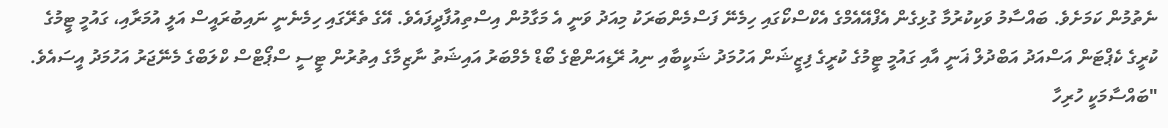ނެތުމުން ކަމަށެވެ. ބައްސާމު ވަކިކުރުމާ ގުޅިގެން އެފްއޭއެމްގެ އެކްސްކޯގައި ހިމެނޭ ފަސްމެންބަރަކު މިއަދު ވަނީ އެ މަގާމުން އިސްތިއުފާދީފައެވެ. އޭގެ ތެރޭގައި ހިމެނެނީ ނައިބުރައީސް އަލީ އުމަރާއި، ގައުމީ ޓީމުގެ ކުރީގެ ކެޕްޓަން އަސްއަދު އަބްދުލް ޣަނީ އާއި ގައުމީ ޓީމުގެ ކުރީގެ ފިޒީޝަން އަހުމަދު ޝަކީބާއި ނިއު ރޭޑިއަންޓްގެ ބޯޑް މެމްބަރު އައިޝަތު ނާޒިމާގެ އިތުރުން ޓީސީ ސްޕޯޓްސް ކްލަބްގެ މެނޭޖަރު އަހުމަދު އީސައެވެ. "ބައްސާމަކީ ހުރިހާ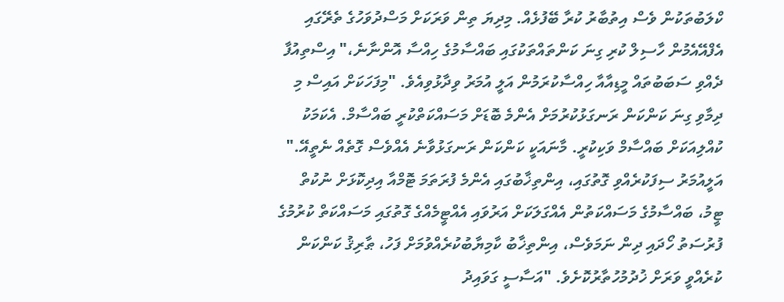ކްލަބުތަކުން ވެސް އިތުބާރު ކުރާ ބޭފުޅެއް. މިދިޔަ ތިން ވަރަކަށް މަސްދުވަހުގެ ތެރޭގައި އެފްއޭއެމުން ހާސިލް ކުރި ގިނަ ކަންތައްތަކުގައި ބައްސާމުގެ ހިއްސާ އޮންނާނެ،" އިސްތިއުފާ ދެއްވި ސަބަބުތައް މީޑިއާއާ ހިއްސާކުރަމުން އަލީ އުމަރު ވިދާޅުވިއެވެ. "މިފަހަކަށް އައިސް މި ދިމާވި ގިނަ ކަންކަން ރަނގަޅުކުރުމަށް އެންމެ ބޮޑަށް މަސައްކަތްކުރީ ބައްސާމް. އެކަމަކު ކުއްލިއަކަށް ބައްސާމް ވަކިކުރީ. މާނައަކީ ކަންކަން ރަނގަޅުވާނެ އެއްވެސް ގޮތެއް ނެތީއޭ." އަލީއުމަރު ސިފަކުރެއްވި ގޮތުގައި، އިންތިޚާބުގައި އެންމެ ފުރަތަމަ ޓޮމްއާ އިދިކޮޅަށް ނުކުތް ޓީމު، ބައްސާމުގެ މަސައްކަތުން އެއްގަލަކަށް އަރުވައި އެއްޓީމެއްގެ ގޮތުގައި މަސައްކަތް ކުރުމުގެ ފުރުސަތު ހޯދައި ދިން ނަމަވެސް، އިންތިޚާބު ކާމިޔާބުކުރެއްވުމަށް ފަހު، ޠާރިޤު ކަންކަން ކުރެއްވީ ވަރަށް ޚުދުމުހުތާރުކޮށެވެ. "އަސާސީ ގަވައިދު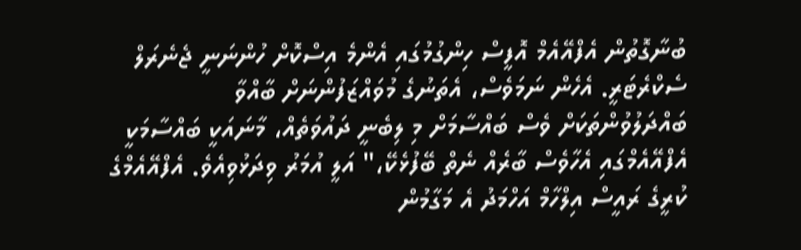ބުނާގޮތުން އެފްއޭއެމް އޮފީސް ހިންގުމުގައި އެންމެ އިސްކޮށް ހުންނަނީ ޖެނެރަލް ސެކްރެޓަރީ. އެހެން ނަމަވެސް، އެތަނުގެ މުވައްޒަފުންނަށް ބާއްވާ ބައްދަލުވުންތަކަށް ވެސް ބައްސާމަށް މި ލިބެނީ ދައުވަތެއް، މާނައަކީ ބައްސާމަކީ އެފްއޭއެމްގައި އެހާވެސް ބާރެއް ނެތް ބޭފުޅެކޭ،" އަލީ އުމަރު ވިދަޅުވިއެވެ. އެފްއޭއެމްގެ ކުރީގެ ރައީސް އިލްހާމް އަހްމަދު އެ މަގާމުން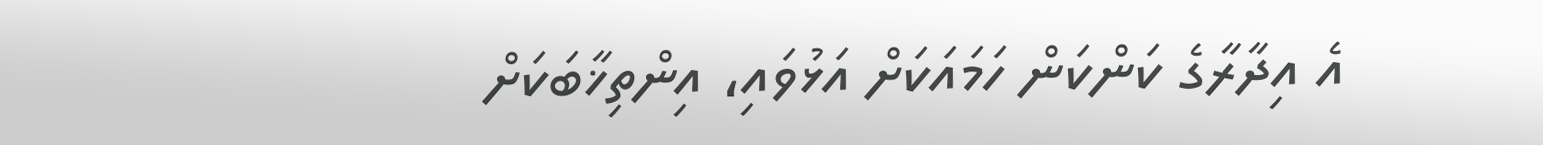އެ އިދާރާގެ ކަންކަން ހަމައަކަށް އަޅުވައި، އިންތިޚާބަކަށް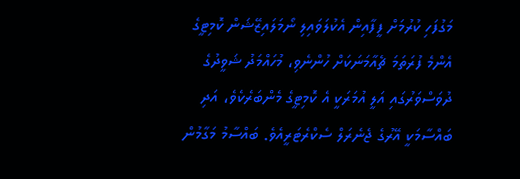މަގުފަހި ކުރުމަށް ފީފާއިން އެކުލަވައިލި ނޯމަލައިޒޭޝަން ކޮމިޓީގެ އެންމެ ފުރަތަމަ ޗެއާމަނަކަށް ހުންނެވި، މުހައްމަދު ޝަވީދުގެ ދުވަސްވަރުގައި އަލީ އުމަރަކީ އެ ކޮމިޓީގެ މެންބަރެކެވެ، އަދި ބައްސާމަކީ އޭރުގެ ޖެނެރަލް ސެކްރެޓަރީއެވެ. ބައްސާމު މަގާމުން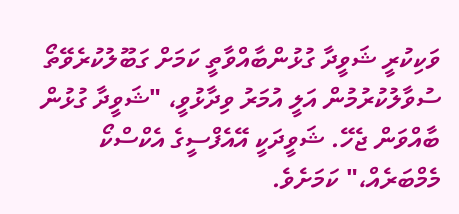ވަކިކުރީ ޝަވީދާ ގުޅުންބާއްވާތީ ކަމަށް ގަބޫލުކުރެވޭތޯ ސުވާލުކުރުމުން އަލީ އުމަރު ވިދާޅުވީ، "ޝަވީދާ ގުޅުން ބާއްވަން ޖެހޭ. ޝަވީދަކީ އޭއެފްސީގެ އެކްސްކޯ މެމްބަރެއް،" ކަމަށެވެ.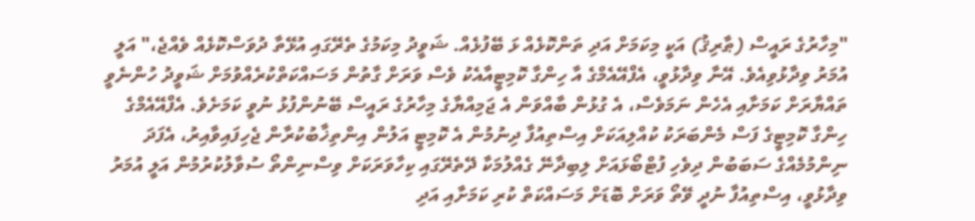"މިހާރުގެ ރައީސް (ޠާރިޤު) އަކީ މިކަމަށް އަދި ތަންކޮޅެއް ޅަ ބޭފުޅެއް. ޝަވީދު މިކަމުގެ ތެރޭގައި އުޅޭތާ ދުވަސްކޮޅެއް ވެއްޖެ،" އަލީ އުމަރު ވިދާޅުވިއެވެ. އޭނާ ވިދާޅުވީ، އެފްއޭއެމްގެ އާ ހިންގާ ކޮމިޓީއާއެކު ވެސް ވަރަށް ގާތުން މަސައްކަތްކުރެއްވުމަށް ޝަވީދު ހުންނެވީ ތައްޔާރަށް ކަމަށާއި އެހެން ނަމަވެސް، އެ ގުޅުން ބާއްވަން އެ ޖަމިއްޔާގެ މިހާރުގެ ރައީސް ބޭނުންފުޅު ނުވީ ކަމަށެވެ. އެފްއޭއެމްގެ ހިންގާ ކޮމިޓީގެ ފަސް މެންބަރަކު ކުއްލިއަކަށް އިސްތިއުފާ ދިނުމުން އެ ކޮމިޓީ އަލުން އިންތިޚާބުކުރާން ޖެހިފައިވާއިރު، އެފަދަ ނިންމުމެއްގެ ސަބަބުން ދިވެހި ފުޓްބޯޅައަށް ލިބިދާނޭ ގެއްލުމަކާ ދޭތެރޭގައި ކިހާވަރަކަށް ވިސްނިންތޯ ސުވާލުކުރުމުން އަލީ އުމަރު ވިދާޅުވީ، އިސްތިއުފާ ނުދީ ވޭތޯ ވަރަށް ބޮޑަށް މަސައްކަތް ކުރި ކަމަށާއި އަދި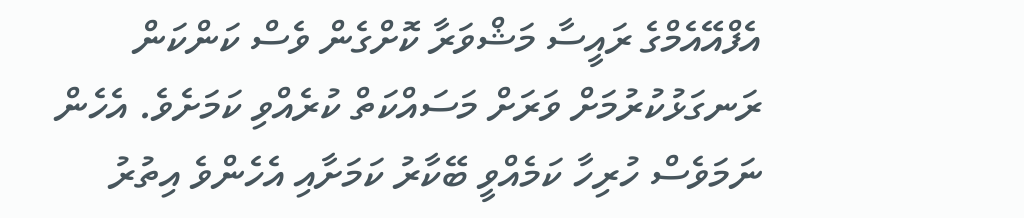އެފްއޭއެމްގެ ރައީސާ މަޝްވަރާ ކޮށްގެން ވެސް ކަންކަން ރަނގަޅުކުރުމަށް ވަރަށް މަސައްކަތް ކުރެއްވި ކަމަށެވެ. އެހެން ނަމަވެސް ހުރިހާ ކަމެއްވީ ބޭކާރު ކަމަށާއި އެހެންވެ އިތުރު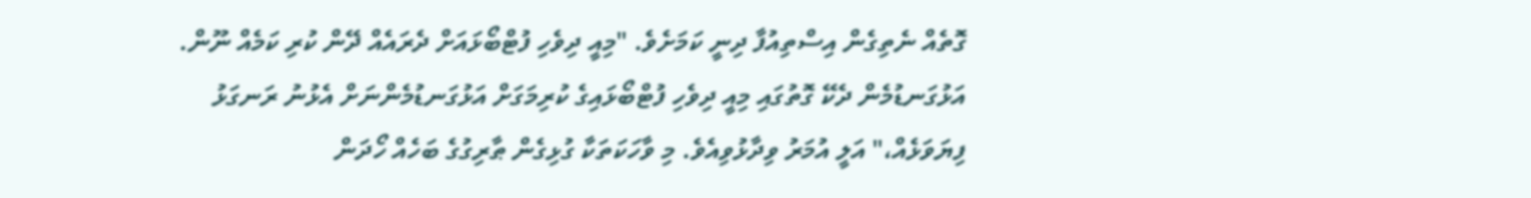ގޮތެއް ނެތިގެން އިސްތިއުފާ ދިނީ ކަމަށެވެ. "މިއީ ދިވެހި ފުޓްބޯޅައަށް ދެރައެއް ދޭން ކުރި ކަމެއް ނޫން. އަޅުގަނޑުމެން ދެކޭ ގޮތުގައި މިއީ ދިވެހި ފުޓްބޯޅައިގެ ކުރިމަގަށް އަޅުގަނޑުމެންނަށް އެޅުނު ރަނގަޅު ފިޔަވަޅެއް،" އަލީ އުމަރު ވިދާޅުވިއެވެ. މި ވާހަކަތަކާ ގުޅިގެން ޠާރިގުގެ ބަހެއް ހޯދަން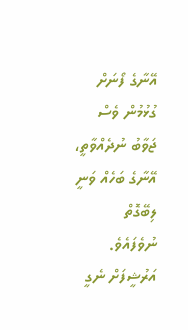އޭނާގެ ފޯނަށް ގުޅުމުން ވެސް ޖަވާބު ނުދެއްވާތީ، އޭނާގެ ބަހެއް ވަނީ ލިބޭގޮތް ނުވެފައެވެ.
އަރުޝީފަށް ނެގީ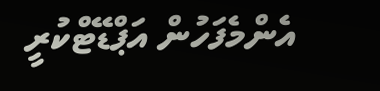އެންމެފަހުން އަޕްޑޭޓްކުރީ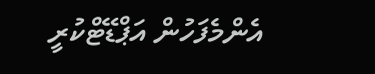އެންމެފަހުން އަޕްޑޭޓްކުރީ